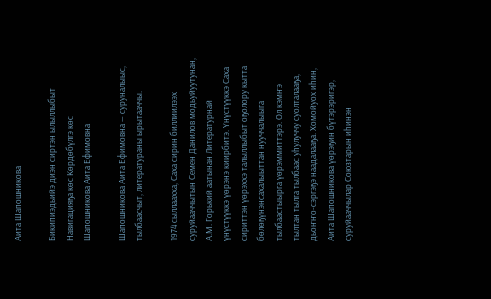Аита Шапошникова

Бикипиэдьийэ диэн сиртэн ылыллыбыт
Навигацияҕа көс Көрдөбүлгэ көс
Шапошникова Аита Ефимовна

Шапошникова Аита Ефимовна — суруналыыс, тылбаасчыт, литератураны ырытааччы.

1974 сыллаахха, Саха сирин биллиилээх суруйааччытын Семен Данилов модьуйуутунан, А.М. Горький аатынан Литературнай үнүстүүккэ үөрэнэ киирбитэ. Үнүстүүккэ Саха сириттэн үөрэххэ талыллыбыт оҕолору кытта бөлөҕүнэнсахалыыттан нууччалыыга тылбаастыырга үөрэммиттэрэ. Ол кэмҥэ тылтан тылга тылбаас уһулуччу суолталааҕа, дьоҥҥо-сэргэҕэ наадалааҕа. Хомойуох иһин, Аита Шапошникова үөрэҕин бүтэрэригэр, суруйааччылар Союзтарын иһинэн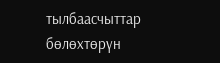тылбаасчыттар бөлөхтөрүн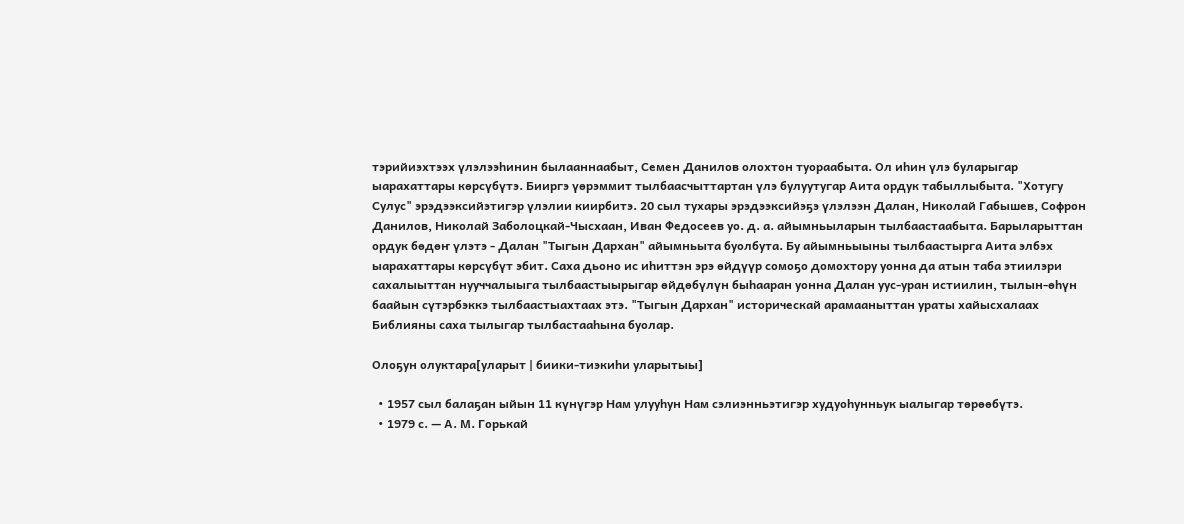тэрийиэхтээх үлэлээһинин былааннаабыт, Семен Данилов олохтон туораабыта. Ол иһин үлэ буларыгар ыарахаттары көрсүбүтэ. Бииргэ үөрэммит тылбаасчыттартан үлэ булуутугар Аита ордук табыллыбыта. "Хотугу Сулус" эрэдээксийэтигэр үлэлии киирбитэ. 20 сыл тухары эрэдээксийэҕэ үлэлээн Далан, Николай Габышев, Софрон Данилов, Николай Заболоцкай-Чысхаан, Иван Федосеев уо. д. а. айымньыларын тылбаастаабыта. Барыларыттан ордук бөдөҥ үлэтэ - Далан "Тыгын Дархан" айымньыта буолбута. Бу айымньыыны тылбаастырга Аита элбэх ыарахаттары көрсүбүт эбит. Саха дьоно ис иһиттэн эрэ өйдүүр сомоҕо домохтору уонна да атын таба этиилэри сахалыыттан нууччалыыга тылбаастыырыгар өйдөбүлүн быһааран уонна Далан уус-уран истиилин, тылын-өһүн баайын сүтэрбэккэ тылбаастыахтаах этэ. "Тыгын Дархан" историческай арамааныттан ураты хайысхалаах Библияны саха тылыгар тылбастааһына буолар.

Олоҕун олуктара[уларыт | биики-тиэкиһи уларытыы]

  • 1957 сыл балаҕан ыйын 11 күнүгэр Нам улууһун Нам сэлиэнньэтигэр худуоһунньук ыалыгар төрөөбүтэ.
  • 1979 с. — А. М. Горькай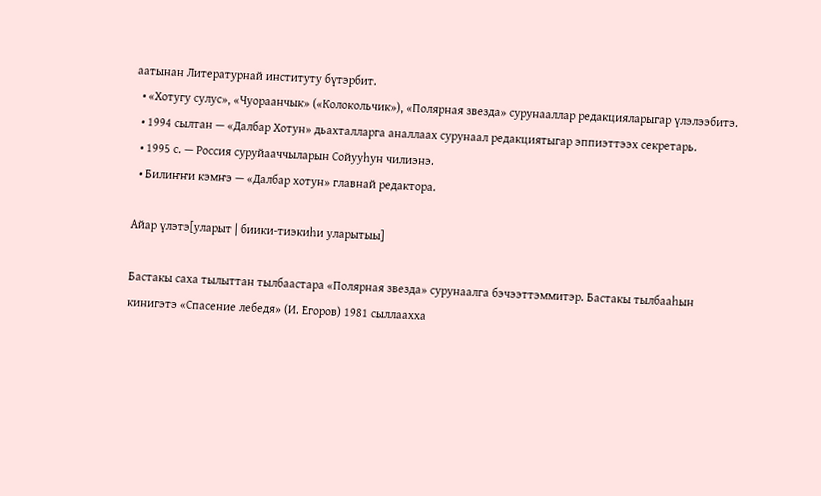аатынан Литературнай институту бүтэрбит.
  • «Хотугу сулус», «Чуораанчык» («Колокольчик»), «Полярная звезда» сурунааллар редакцияларыгар үлэлээбитэ.
  • 1994 сылтан — «Далбар Хотун» дьахталларга аналлаах сурунаал редакциятыгар эппиэттээх секретарь.
  • 1995 с. — Россия суруйааччыларын Сойууһун чилиэнэ.
  • Билиҥҥи кэмҥэ — «Далбар хотун» главнай редактора.

Айар үлэтэ[уларыт | биики-тиэкиһи уларытыы]

Бастакы саха тылыттан тылбаастара «Полярная звезда» сурунаалга бэчээттэммитэр. Бастакы тылбааһын кинигэтэ «Спасение лебедя» (И. Егоров) 1981 сыллаахха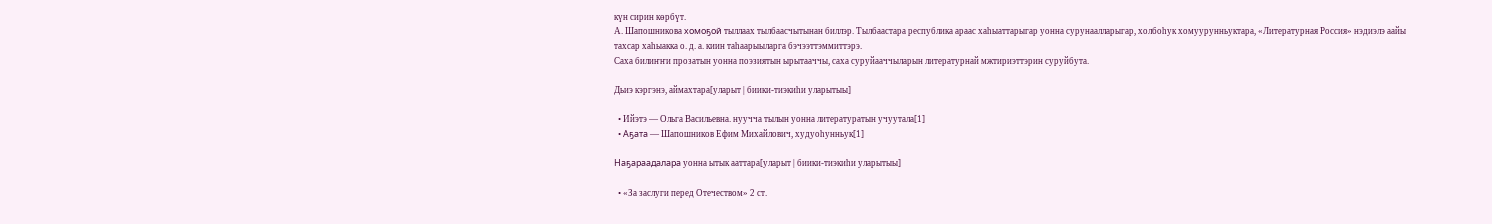күн сирин көрбүт.
А. Шапошникова хомоҕой тыллаах тылбаасчытынан биллэр. Тылбаастара республика араас хаһыаттарыгар уонна сурунаалларыгар, холбоһук хомуурунньуктара, «Литературная Россия» нэдиэлэ аайы тахсар хаһыакка о. д. а. киин таһаарыыларга бэчээттэммиттэрэ.
Саха билиҥҥи прозатын уонна поэзиятын ырытааччы, саха суруйааччыларын литературнай мжтириэттэрин суруйбута.

Дьиэ кэргэнэ, аймахтара[уларыт | биики-тиэкиһи уларытыы]

  • Ийэтэ — Ольга Васильевна. нуучча тылын уонна литературатын учуутала[1]
  • Аҕата — Шапошников Ефим Михайлович, худуоһунньук[1]

Наҕараадалара уонна ытык ааттара[уларыт | биики-тиэкиһи уларытыы]

  • «За заслуги перед Отечеством» 2 ст.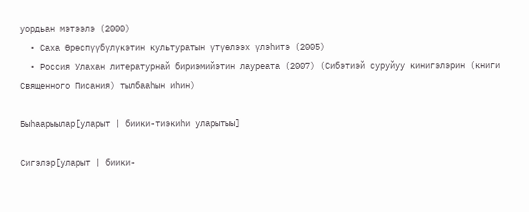уордьан мэтээлэ (2000)
  • Саха Өрөспүүбүлүкэтин культуратын үтүөлээх үлэһитэ (2005)
  • Россия Улахан литературнай бириэмийэтин лауреата (2007) (Сибэтиэй суруйуу кинигэлэрин (книги Священного Писания) тылбааһын иһин)

Быһаарыылар[уларыт | биики-тиэкиһи уларытыы]

Сигэлэр[уларыт | биики-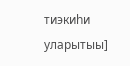тиэкиһи уларытыы]